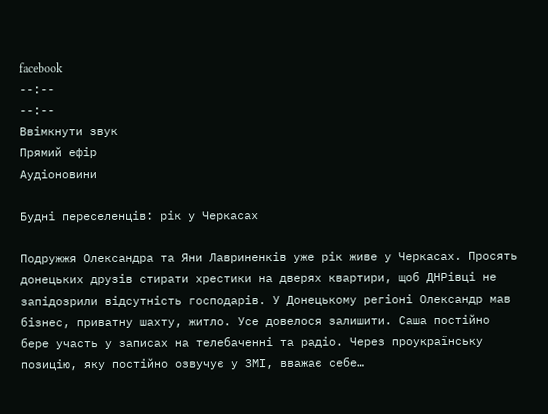facebook
--:--
--:--
Ввімкнути звук
Прямий ефiр
Аудіоновини

Будні переселенців: рік у Черкасах

Подружжя Олександра та Яни Лавриненків уже рік живе у Черкасах. Просять донецьких друзів стирати хрестики на дверях квартири, щоб ДНРівці не запідозрили відсутність господарів. У Донецькому регіоні Олександр мав бізнес, приватну шахту, житло. Усе довелося залишити. Саша постійно бере участь у записах на телебаченні та радіо. Через проукраїнську позицію, яку постійно озвучує у ЗМІ, вважає себе…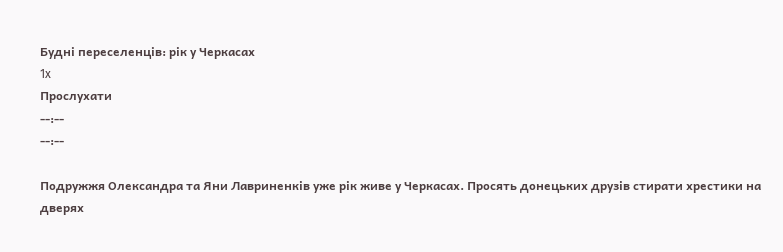Будні переселенців: рік у Черкасах
1x
Прослухати
--:--
--:--

Подружжя Олександра та Яни Лавриненків уже рік живе у Черкасах. Просять донецьких друзів стирати хрестики на дверях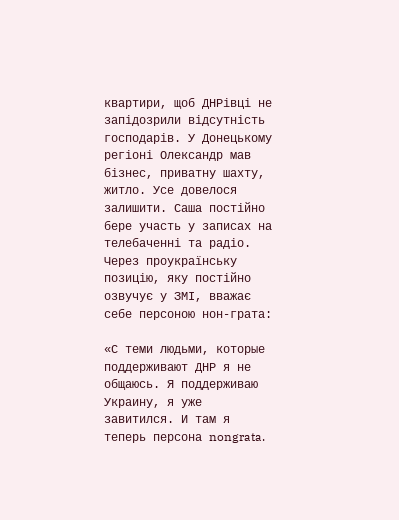квартири, щоб ДНРівці не запідозрили відсутність господарів. У Донецькому регіоні Олександр мав бізнес, приватну шахту, житло. Усе довелося залишити. Саша постійно бере участь у записах на телебаченні та радіо. Через проукраїнську позицію, яку постійно озвучує у ЗМІ, вважає себе персоною нон-грата:

«С теми людьми, которые поддерживают ДНР я не общаюсь. Я поддерживаю Украину, я уже завитился. И там я теперь персона nongrata.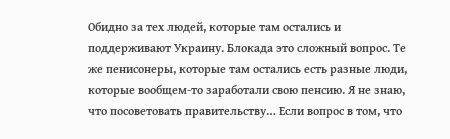Обидно за тех людей, которые там остались и поддерживают Украину. Блокада это сложный вопрос. Те же пенисонеры, которые там остались есть разные люди, которые вообщем-то заработали свою пенсию. Я не знаю, что посоветовать правительству… Если вопрос в том, что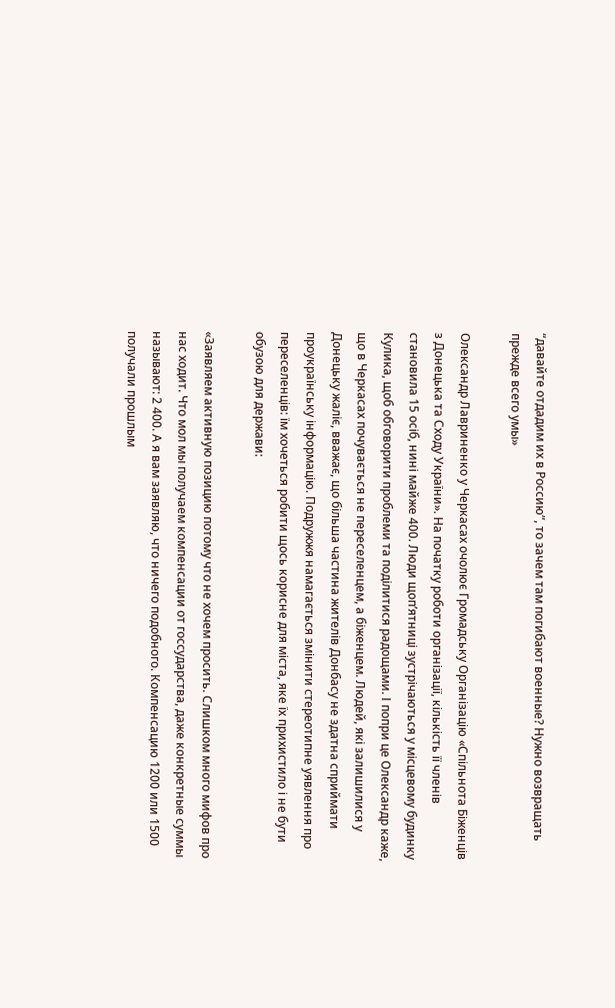“давайте отдадим их в Россию”, то зачем там погибают военные? Нужно возвращать прежде всего умы»

Олександр Лавриненко у Черкасах очолює Громадську Організацію «Спільнота Біженців з Донецька та Сходу України». На початку роботи організації, кількість її членів становила 15 осіб, нині майже 400. Люди щоп’ятниці зустрічаються у місцевому будинку Кулика, щоб обговорити проблеми та поділитися радощами. І попри це Олександр каже, що в Черкасах почувається не переселенцем, а біженцем. Людей, які залишилися у Донецьку жаліє, вважає, що більша частина жителів Донбасу не здатна сприймати проукраїнську інформацію. Подружжя намагається змінити стереотипне уявлення про переселенців: їм хочеться робити щось корисне для міста, яке їх прихистило і не бути обузою для держави:

«Заявляем активную позицию потому что не хочем просить. Слишком много мифов про нас ходит. Что мол мы получаем компенсации от госсударства, даже конкретные суммы называют: 2 400. А я вам заявляю, что ничего подобного. Компенсацию 1200 или 1500 получали прошлым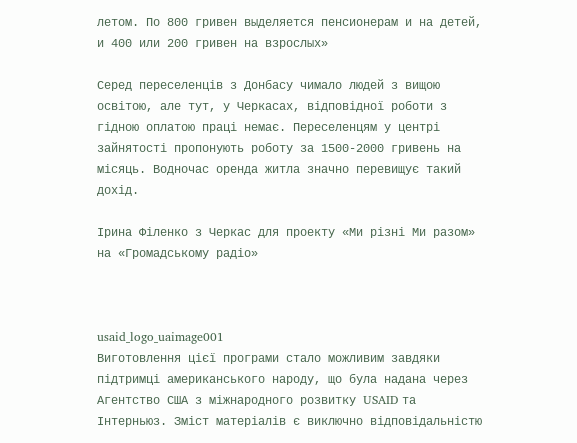летом. По 800 гривен выделяется пенсионерам и на детей, и 400 или 200 гривен на взрослых»

Серед переселенців з Донбасу чимало людей з вищою освітою, але тут, у Черкасах, відповідної роботи з гідною оплатою праці немає. Переселенцям у центрі зайнятості пропонують роботу за 1500-2000 гривень на місяць. Водночас оренда житла значно перевищує такий дохід.

Ірина Філенко з Черкас для проекту «Ми різні Ми разом» на «Громадському радіо»



usaid_logo_uaimage001
Виготовлення цієї програми стало можливим завдяки підтримці американського народу, що була надана через Агентство США з міжнародного розвитку USAID та Інтерньюз. Зміст матеріалів є виключно відповідальністю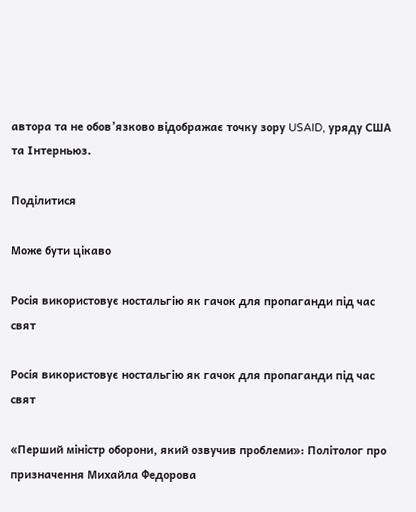автора та не обов’язково відображає точку зору USAID, уряду США та Інтерньюз.

Поділитися

Може бути цікаво

Росія використовує ностальгію як гачок для пропаганди під час свят

Росія використовує ностальгію як гачок для пропаганди під час свят

«Перший міністр оборони, який озвучив проблеми»: Політолог про призначення Михайла Федорова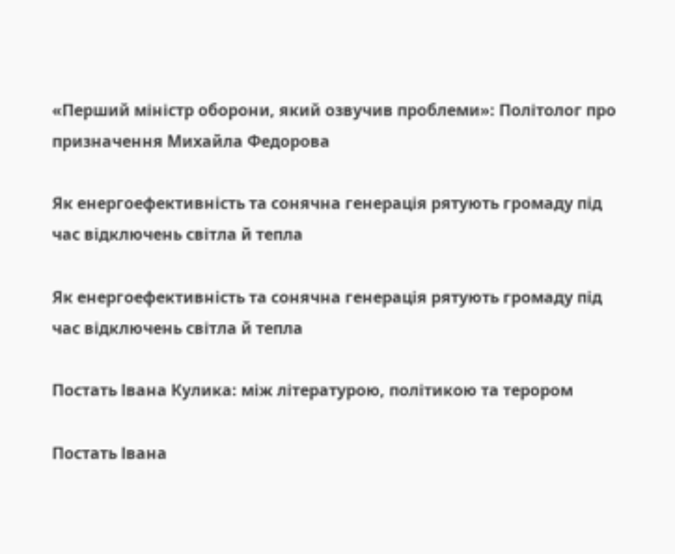«Перший міністр оборони, який озвучив проблеми»: Політолог про призначення Михайла Федорова

Як енергоефективність та сонячна генерація рятують громаду під час відключень світла й тепла

Як енергоефективність та сонячна генерація рятують громаду під час відключень світла й тепла

Постать Івана Кулика: між літературою, політикою та терором

Постать Івана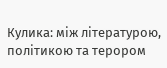Кулика: між літературою, політикою та терором